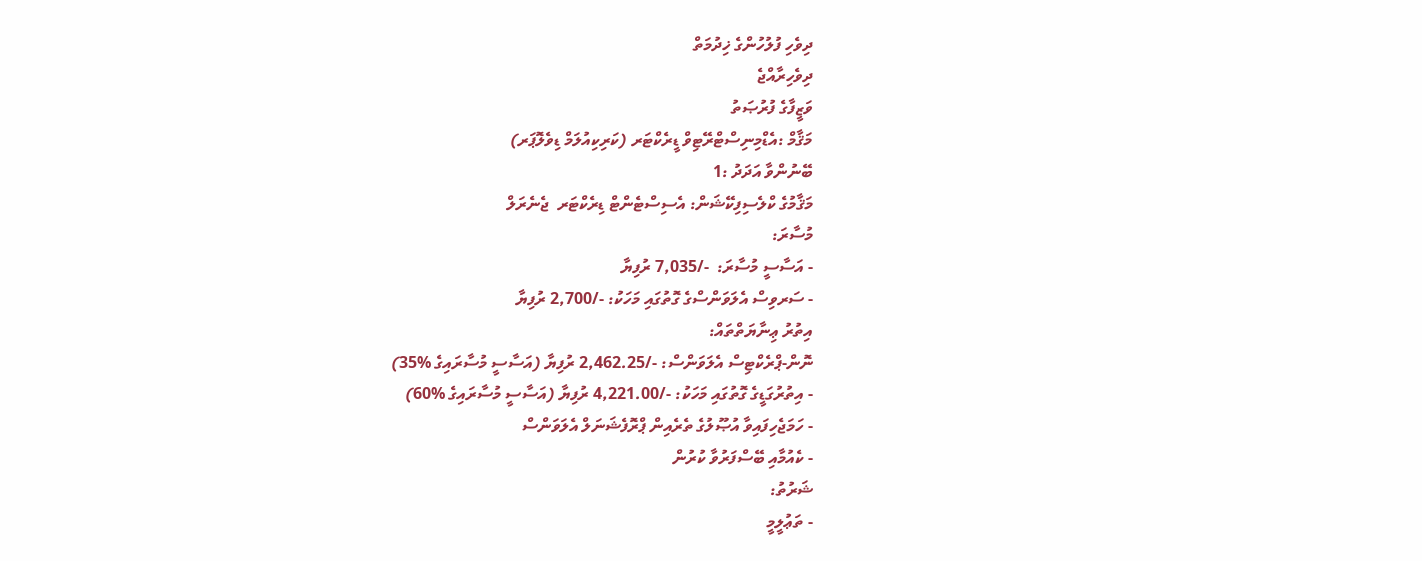ދިވެހި ފުލުހުންގެ ޚިދުމަތް
ދިވެހިރާއްޖެ
ވަޒީފާގެ ފުރުޞަތު
މަޤާމް :އެޑްމިނިސްޓްރޭޓިވް ޑީރެކްޓަރ (ކަރިކިއުލަމް ޑިވެލޮޕަރ)
ބޭނުންވާ އަދަދު :1
މަޤާމުގެ ކްލެސިފިކޭޝަން: އެސިސްޓެންޓް ޑިރެކްޓަރ  ޖެނެރަލް
މުސާރަ:
- އަސާސީ މުސާރަ:  -/7,035 ރުފިޔާ
- ސަރވިސް އެލަވަންސްގެ ގޮތުގައި މަހަކު: -/2,700 ރުފިޔާ
އިތުރު ޢިނާޔަތްތައް:
ނޮން-ޕްރެކްޓިސް އެލަވަންސް: -/2,462.25 ރުފިޔާ (އަސާސީ މުސާރައިގެ %35)
- އިތުރުގަޑީގެ ގޮތުގައި މަހަކު: -/4,221.00 ރުފިޔާ (އަސާސީ މުސާރައިގެ %60)
- ހަމަޖެހިފައިވާ އުޞޫލުގެ ތެރެއިން ޕްރޮފެޝަނަލް އެލަވަންސް
- ކެއުމާއި ބޭސްފަރުވާ ކުރުން
ޝަރުތު:
- ތަޢުލީމީ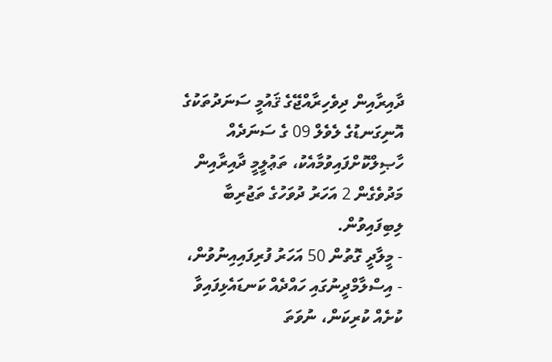ދާއިރާއިން ދިވެހިރާއްޖޭގެ ޤައުމީ ސަނަދުތަކުގެ އޮނިގަނޑުގެ ލެވެލް 09 ގެ ސަނަދެއް ހާޞިލްކޮށްފައިވުމާއެކު، ތަޢުލީމީ ދާއިރާއިން މަދުވެގެން 2 އަހަރު ދުވަހުގެ ތަޖުރިބާ ލިބިފައިވުން.
- މީލާދީ ގޮތުން 50 އަހަރު ފުރިފައިއިނުވުން،
- އިސްލާމްދީނުގައި ހައްދެއް ކަނޑައެޅިފައިވާ ކުށެއް ކުރިކަން، ނުވަތަ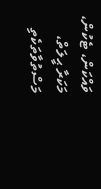ވައްކަން، ޓެކުން، މަކަރާ ޙީލަތް، މަސްތުވާތަކެތި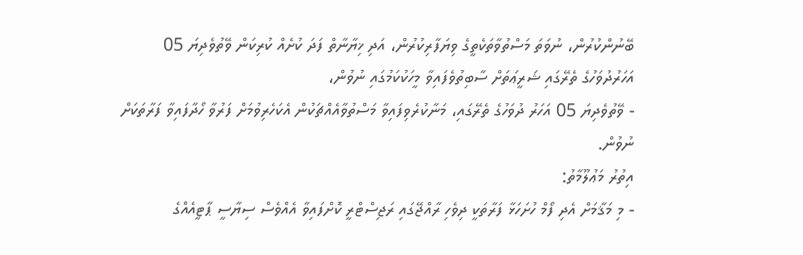ބޭނުންކުރުން، ނުވަތަ މަސްތުވާތަކެތީގެ ވިޔަފާރިކުރުން، އަދި ޚިޔާނާތް ފަދަ ކުށެއް ކުރިކަން ވޭތުވެދިޔަ 05 އަހަރުދުވަހުގެ ތެރޭގައި ޝަރީޢަތަށް ސާބިތުވެފައިވާ މީހަކުކަމުގައި ނުވުން،
- ވޭތުވެދިޔަ 05 އަހަރު ދުވަހުގެ ތެރޭގައި، މަނާކުރެވިފައިވާ މަސްތުވާއެއްޗަކުން އެކަހެރިވުމަށް ފަރުވާ ހޯދާފައިވާ ފަރާތަކަށް ނުވުން.
އިތުރު މަޢުލޫމާތު:
- މި މަޤާމަށް އެދި ފޯމް ހުށަހަޅާ ފަރާތަކީ ދިވެހި ރާއްޖޭގައި ރަޖިސްޓްރީ ކޮށްފައިވާ އެއްވެސް ސިޔާސީ ޕާޓީއެއްގެ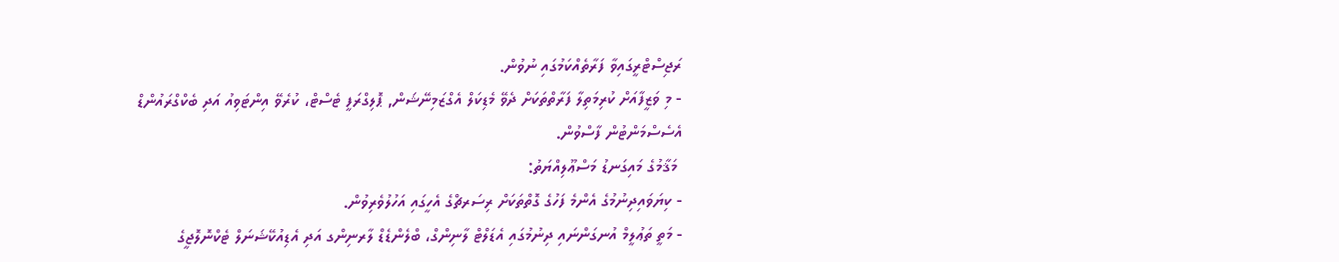ރަޖިސްޓްރީގައިވާ ފަރާތެއްކަމުގައި ނުވުން.
- މި ވަޒީފާއަށް ކުރިމަތިލާ ފަރާތްތަކަށް ދެވޭ މެޑިކަލް އެގްޒަމިނޭޝަން, ޕޮލިގްރަފީ ޓެސްޓް، ކުރެވޭ އިންޓަވިއު އަދި ބެކްގްރައުންޑް އެސެސްމަންޓުން ފާސްވުން.
 މަޤާމުގެ މައިގަނޑު މަސްޢޫލިއްޔަތު:
- ކިޔަވައިދިނުމުގެ އެންމެ ފަހުގެ ގޮތްތަކަށް ރިސަރޗްގެ އެހީގައި އަހުލުވެރިވުން.
- މަތީ ތަޢުލީމް އުނގަންނައި ދިނުމުގައި އެޑަލްޓް ލާނިންގް، ބްލެންޑެޑް ލާރނިންގ އަދި އެޑިއުކޭޝަނަލް ޓެކްނޮލޮޖީގެ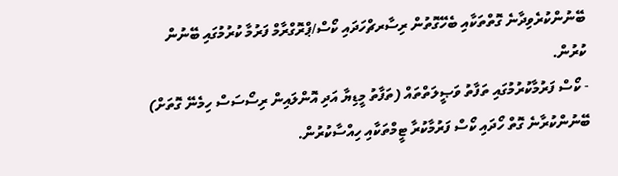ބޭނުންކުރެވިދާނެ ގޮތްތަކާއި ބެހޭގޮތުން ރިސާރޗްހަދައި ކޯސް/ޕްރޮގްރާމް ފަރުމާ ކުރުމުގައި ބޭނުން ކުރުން.
- ކޯސް ފަރުމާކުރުމުގައި ތަފާތު ވަޞީލަތްތައް (ތަފާތު މީޑިޔާ އަދި އޮންލައިން ރިސޯސަސް ހިމެނޭ ގޮތަށް) ބޭނުންކުރާނެ ގޮތް ހޯދައި ކޯސް ފަރުމާކުރާ ޓީމްތަކާއި ހިއްސާކުރުން.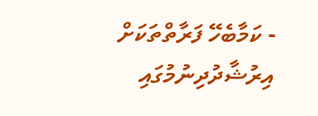- ކަމާބެހޭ ފަރާތްތަކަށް އިރުޝާދުދިނުމުގައި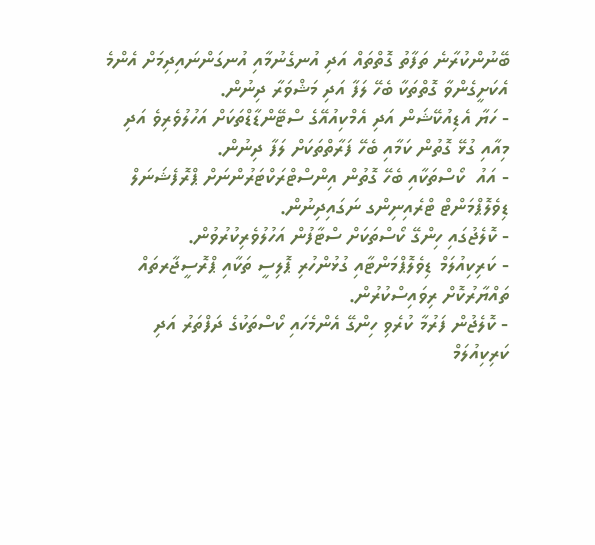ބޭނުންކުރާނެ ތަފާތު ގޮތްތައް އަދި އުނގެނުމާއި އުނގަންނައިދިމަށް އެންމެ އެކަށީގެންވާ ގޮތްތަކާ ބެހޭ ލަފާ އަދި މަޝްވަރާ ދިނުން.
- ހަޔާ އެޑިއުކޭޝަން އަދި އެމްކިއުއޭގެ ސްޓޭންޑާޑްތަކަށް އަހުލުވެރިވެ އަދި މިއާއި ގުޅޭ ގޮތުން ކަމާއި ބެހޭ ފަރާތްތަކަށް ލަފާ ދިނުން.
- އައު  ކޯސްތަކާއި ބެހޭ ގޮތުން އިންސްޓްރަކްޓަރުންނަށް ޕްރޮފެޝަނަލް ޑިވެލޮޕްމަންޓް ޓްރެއިނިންގ ނަގައިދިނުން.
- ކޮލެޖުގައި ހިންގޭ ކޯސްތަކަށް ސްޓާފުން އަހުލުވެރިކުރުވުން.
- ކަރިކިއުލަމް ޑިވެލޮޕްމަންޓާއި ގުޅުންހުރި ޕޮލިސީ ތަކާއި ޕްރޮސީޖާރތައް ތައްޔާރުކޮށް ރިވައިސްކުރުން.
- ކޮލެޖުން ފަރުމާ ކުރެވި ހިންގޭ އެންމެހައި ކޯސްތަކުގެ ދަފްތަރު އަދި ކަރިކިއުލަމް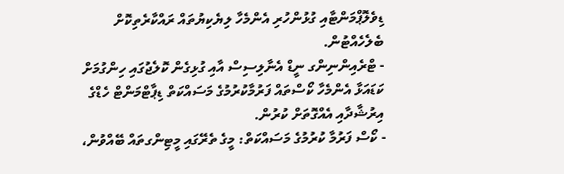ޑިވެލޮޕްމަންޓާއި ގުޅުންހުރި އެންމެހާ ލިޔެކިޔުތައް ރައްކާރެތިކޮށް ބެލެހެއްޓުން.
- ޓްރެއިންނިންގ ނީޑް އެނާލިސިސް އާއި ގުޅިގެން ކޮލެޖުގައި ހިންގުމަށް ކަޑައަޅާ އެންމެހާ ކޯސްތައް ފަރުމާކުރުމުގެ މަސައްކަތް ޑިޕާޓްމަންޓް ހެޑްގެ އިރުޝާދާއި އެއްގޮތަށް ކުރުން.
- ކޯސް ފަރުމާ ކުރުމުގެ މަސައްކަތް: މީގެ ތެރޭގައި މީޓިންގތައް ބޭއްވުން،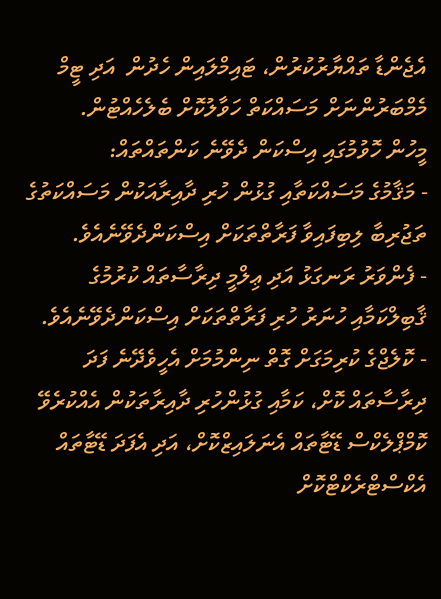އެޖެންޑާ ތައްޔާރުކުރުން، ޓައިމްލައިން ހެދުން  އަދި ޓީމް މެމްބަރުންނަށް މަސައްކަތް ހަވާލުކޮށް ބެލެހެއްޓުން.
މީހުން ހޮވުމުގައި އިސްކަން ދެވޭނެ ކަންތައްތައް:
- މަޤާމުގެ މަސައްކަތާއި ގުޅުން ހުރި ދާއިރާއަކުން މަސައްކަތުގެ ތަޖުރިބާ ލިބިފައިވާ ފަރާތްތަކަށް އިސްކަންދެވޭނެއެވެ.
- ފެންވަރު ރަނގަޅު އަދި ޢިލްމީ ދިރާސާތައް ކުރުމުގެ ޤާބިލްކަމާއި ހުނަރު ހުރި ފަރާތްތަކަށް އިސްކަންދެވޭނެއެވެ.
- ކޮލެޖްގެ ކުރިމަގަށް ގޮތް ނިންމުމަށް އެހީވެދޭނެ ފަދަ ދިރާސާތައް ކޮށް، ކަމާއި ގުޅުންހުރި ދާއިރާތަކުން އެއްކުރެވޭ ކޮމްޕްލެކްސް ޑޭޓާތައް އެނަލައިޒްކޮށް، އަދި އެފަދަ ޑޭޓާތައް އެކްސްޓްރެކްޓްކޮށް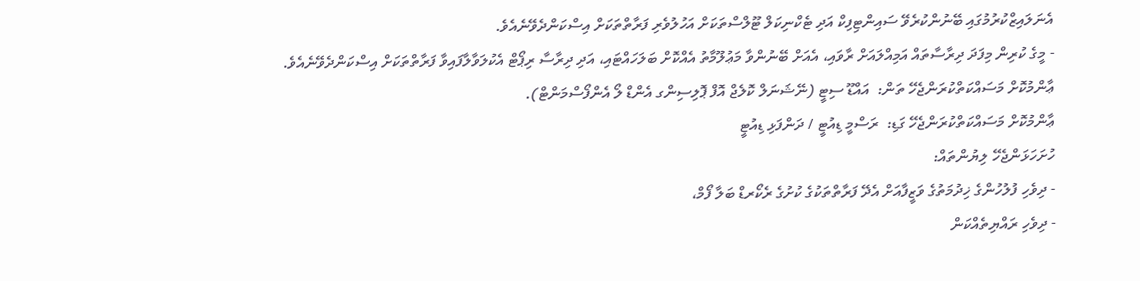އެނަލައިޒްކުރުމުގައި ބޭނުންކުރެވޭ ސައިންޓިފިކް އަދި ޓެކްނިކަލް ޓޫލްސްތަކަށް އަހުލުވެރި ފަރާތްތަކަށް އިސްކަންދެވޭނެއެވެ.
- މީގެ ކުރިން މިފަދަ ދިރާސާތައް އަމިއްލައަށް ރާވައި، އެއަށް ބޭނުންވާ މަޢުލޫމާތު އެއްކޮށް ބަލަހައްޓައި، އަދި ދިރާސާ ރިޕޯޓް އެކުލަވާލާފައިވާ ފަރާތްތަކަށް އިސްކަންދެވޭނެއެވެ.
ޢާންމުކޮށް މަސައްކަތްކުރަންޖެހޭ ތަން:  އައްޑޫ ސިޓީ (ނޭޝަނަލް ކޮލެޖް އޮފް ޕޮލިސިންގ އެންޑް ލޯ އެންފޯސްމަންޓް).
ޢާންމުކޮށް މަސައްކަތްކުރަންޖެހޭ ގަޑި:  ރަސްމީ ޑިއުޓީ / ދަންފަޅި ޑިއުޓީ
ހުށަހަޅަންޖެހޭ ލިޔުންތައް:
- ދިވެހި ފުލުހުންގެ ޚިދުމަތުގެ ވަޒީފާއަށް އެދޭ ފަރާތްތަކުގެ ކުށުގެ ރެކޯރޑް ބަލާ ފޯމް،
- ދިވެހި ރައްޔިތެއްކަން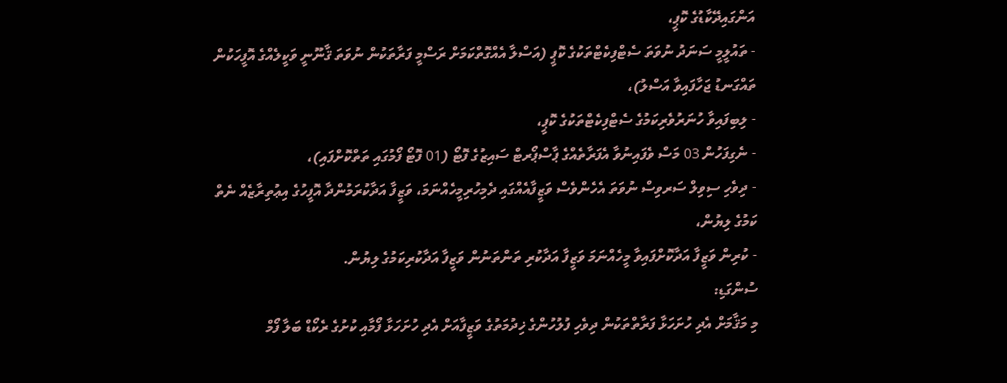އަންގައިދޭކާޑުގެ ކޮޕީ،
- ތައުލީމީ ސަނަދު ނުވަތަ ސެޓްފިކެޓްތަކުގެ ކޮޕީ (އަސްލާ އެއްގޮތްކަމަށް ރަސްމީ ފަރާތަކުން ނުވަތަ ޤާނޫނީ ވަކީލެއްގެ އޮފީހަކުން ތައްގަނޑު ޖަހާފައިވާ އަސްލު)،
- ލިބިފައިވާ ހުނަރުވެރިކަމުގެ ސެޓްފިކެޓްތަކުގެ ކޮޕީ،
- ނެގިފަހުން 03 މަސް ވެފައިނުވާ އެފަރާތެއްގެ ޕާސްޕޯރޓް ސައިޒުގެ ފޮޓޯ (01 ފޮޓޯ ފޯމުގައި ތަތްކޮށްފައި)،
- ދިވެހި ސިވިލް ސަރވިސް ނުވަތަ އެހެންވެސް ވަޒީފާއެއްގައި ދެމިހުރިމީހެއްނަމަ، ވަޒީފާ އަދާކުރަމުންދާ އޮފީހުގެ އިޢުތިރާޒެއް ނެތް ކަމުގެ ލިޔުން،
- ކުރިން ވަޒީފާ އަދާކޮށްފައިވާ މީހެއްނަމަ ވަޒީފާ އަދާކުރި ތަންތަނުން ވަޒީފާ އަދާކުރިކަމުގެ ލިޔުން.
ސުންގަޑި:
މި މަޤާމަށް އެދި ހުށަހަޅާ ފަރާތްތަކުން ދިވެހި ފުލުހުންގެ ޚިދުމަތުގެ ވަޒީފާއަށް އެދި ހުށަހަޅާ ފޯމާއި ކުށުގެ ރެކޯޑް ބަލާ ފޯމް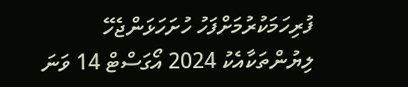ފުރިހަމަކުރުމަށްފަހު ހުށަހަޅަންޖެހޭ ލިޔުންތަކާއެކު 2024 އޯގަސްޓް 14 ވަނަ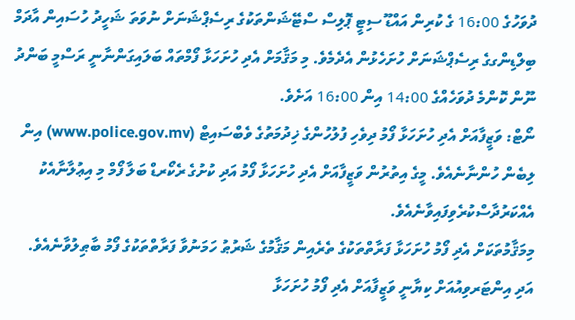ދުވަހުގެ 16:00 ގެ ކުރިން އައްޑޫ ސިޓީ ޕޮލިސް ސްޓޭޝަންތަކުގެ ރިސެޕްޝަނަށް ނުވަތަ ޝަހީދު ހުސައިން އާދަމް ބިލްޑިންގގެ ރިސެޕްޝަނަށް ހުށަހެޅުން އެދެމެވެ. މި މަޤާމަށް އެދި ހުށަހަޅާ ފޯމްތައް ބަލައިގަންނާނީ ރަސްމީ ބަންދު ނޫން ކޮންމެ ދުވަހެއްގެ 14:00 އިން 16:00 އަށެވެ.
ނޯޓް: ވަޒީފާއަށް އެދި ހުށަހަޅާ ފޯމު ދިވެހި ފުލުހުންގެ ޚިދުމަތުގެ ވެބްސައިޓް (www.police.gov.mv) އިން ލިބެން ހުންނާނެއެވެ. މީގެ އިތުރުން ވަޒީފާއަށް އެދި ހުށަހަޅާ ފޯމު އަދި ކުށުގެ ރެކޯރޑް ބަލާ ފޯމް މި އިޢުލާނާއެކު އެއްކަރުދާސްކުރެވިފައިވާނެއެވެ.
މިމަޤާމުތަކަށް އެދި ފޯމު ހުށަހަޅާ ފަރާތްތަކުގެ ތެރެއިން މަޤާމުގެ ޝަރުޠު ހަމަނުވާ ފަރާތްތަކުގެ ފޯމު ބާޠިލުވާނެއެވެ. އަދި އިންޓަރވިއުއަށް ކިޔާނީ ވަޒީފާއަށް އެދި ފޯމު ހުށަހަޅާ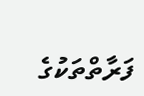ފަރާތްތަކުގެ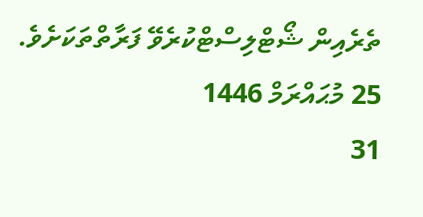ތެރެއިން ޝޯޓްލިސްޓްކުރެވޭ ފަރާތްތަކަށެވެ.
25 މުޙައްރަމް 1446
31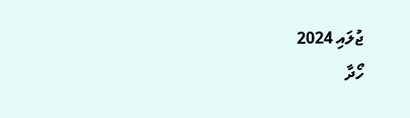ޖުލައި 2024
ހޯދާ